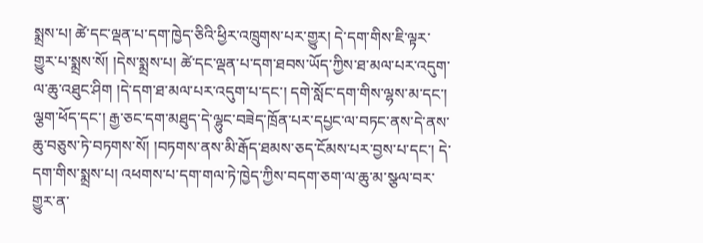སྨྲས་པ། ཚེ་དང་ལྡན་པ་དག་ཁྱེད་ཅིའི་ཕྱིར་འཁྲུགས་པར་གྱུར། དེ་དག་གིས་ཇི་ལྟར་གྱུར་པ་སྨྲས་སོ། །དེས་སྨྲས་པ། ཚེ་དང་ལྡན་པ་དག་ཐབས་ཡོད་ཀྱིས་ཐ་མལ་པར་འདུག་ལ་ཆུ་འཐུང་ཤིག །དེ་དག་ཐ་མལ་པར་འདུག་པ་དང་། དགེ་སློང་དག་གིས་ལྷས་མ་དང་། ལྕག་ཕོད་དང་། རྒྱ་ཅང་དག་མཐུད་དེ་ལྷུང་བཟེད་ཁྲོན་པར་དཔྱང་ལ་བཏང་ནས་དེ་ནས་ཆུ་བཅུས་ཏེ་བཏགས་སོ། །བཏགས་ནས་མི་རྒོད་ཐམས་ཅད་ངོམས་པར་བྱས་པ་དང་། དེ་དག་གིས་སྨྲས་པ། འཕགས་པ་དག་གལ་ཏེ་ཁྱེད་ཀྱིས་བདག་ཅག་ལ་ཆུ་མ་སྩལ་བར་གྱུར་ན་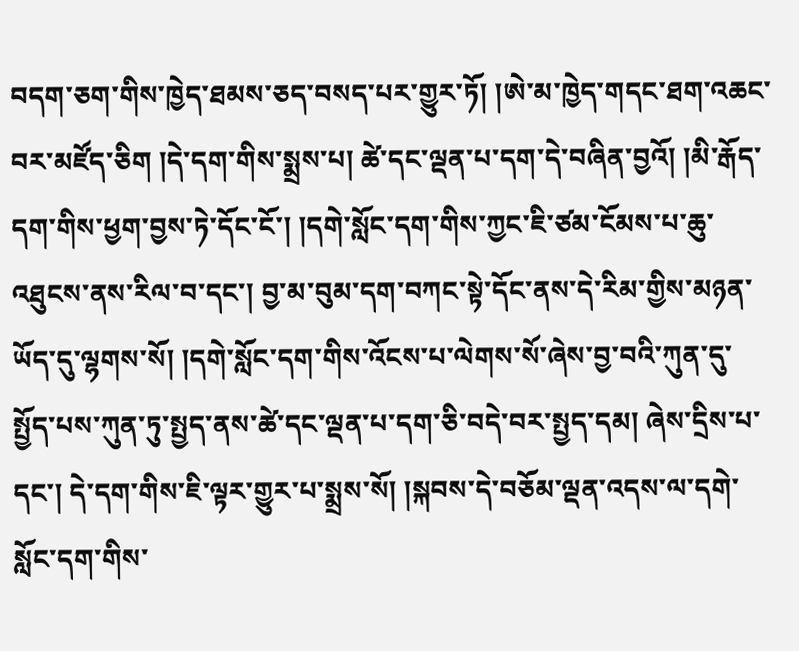བདག་ཅག་གིས་ཁྱེད་ཐམས་ཅད་བསད་པར་གྱུར་ཏོ། །ཨེ་མ་ཁྱེད་གདང་ཐག་འཆང་བར་མཛོད་ཅིག །དེ་དག་གིས་སྨྲས་པ། ཚེ་དང་ལྡན་པ་དག་དེ་བཞིན་བྱའོ། །མི་རྒོད་དག་གིས་ཕྱག་བྱས་ཏེ་དོང་ངོ་། །དགེ་སློང་དག་གིས་ཀྱང་ཇི་ཙམ་ངོམས་པ་ཆུ་འཐུངས་ནས་རིལ་བ་དང་། བྱ་མ་བུམ་དག་བཀང་སྟེ་དོང་ནས་དེ་རིམ་གྱིས་མཉན་ཡོད་དུ་ལྷགས་སོ། །དགེ་སློང་དག་གིས་འོངས་པ་ལེགས་སོ་ཞེས་བྱ་བའི་ཀུན་དུ་སྤྱོད་པས་ཀུན་ཏུ་སྤྱད་ནས་ཚེ་དང་ལྡན་པ་དག་ཅི་བདེ་བར་སྤྱད་དམ། ཞེས་དྲིས་པ་དང་། དེ་དག་གིས་ཇི་ལྟར་གྱུར་པ་སྨྲས་སོ། །སྐབས་དེ་བཅོམ་ལྡན་འདས་ལ་དགེ་སློང་དག་གིས་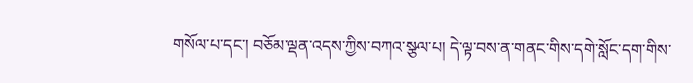གསོལ་པ་དང་། བཅོམ་ལྡན་འདས་ཀྱིས་བཀའ་སྩལ་པ། དེ་ལྟ་བས་ན་གནང་གིས་དགེ་སློང་དག་གིས་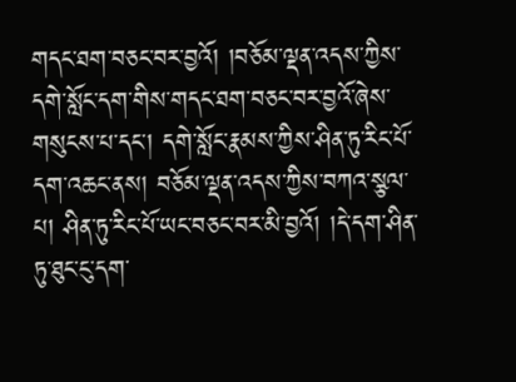གདང་ཐག་བཅང་བར་བྱའོ། །བཅོམ་ལྡན་འདས་ཀྱིས་དགེ་སློང་དག་གིས་གདང་ཐག་བཅང་བར་བྱའོ་ཞེས་གསུངས་པ་དང་། དགེ་སློང་རྣམས་ཀྱིས་ཤིན་ཏུ་རིང་པོ་དག་འཆང་ནས། བཅོམ་ལྡན་འདས་ཀྱིས་བཀའ་སྩལ་པ། ཤིན་ཏུ་རིང་པོ་ཡང་བཅང་བར་མི་བྱའོ། །དེ་དག་ཤིན་ཏུ་ཐུང་ངུ་དག་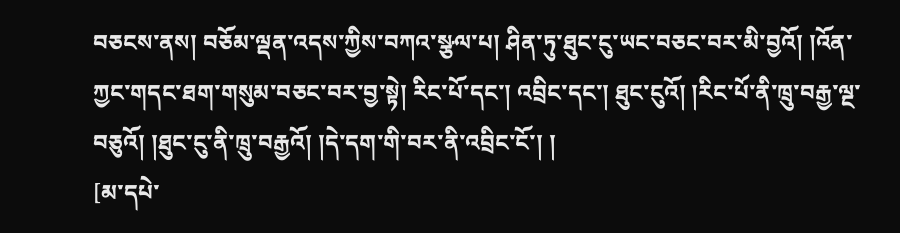བཅངས་ནས། བཅོམ་ལྡན་འདས་ཀྱིས་བཀའ་སྩལ་པ། ཤིན་ཏུ་ཐུང་ངུ་ཡང་བཅང་བར་མི་བྱའོ། །འོན་ཀྱང་གདང་ཐག་གསུམ་བཅང་བར་བྱ་སྟེ། རིང་པོ་དང་། འབྲིང་དང་། ཐུང་ངུའོ། །རིང་པོ་ནི་ཁྲུ་བརྒྱ་ལྔ་བཅུའོ། །ཐུང་ངུ་ནི་ཁྲུ་བརྒྱའོ། །དེ་དག་གི་བར་ནི་འབྲིང་ངོ་། །
[མ་དཔེ་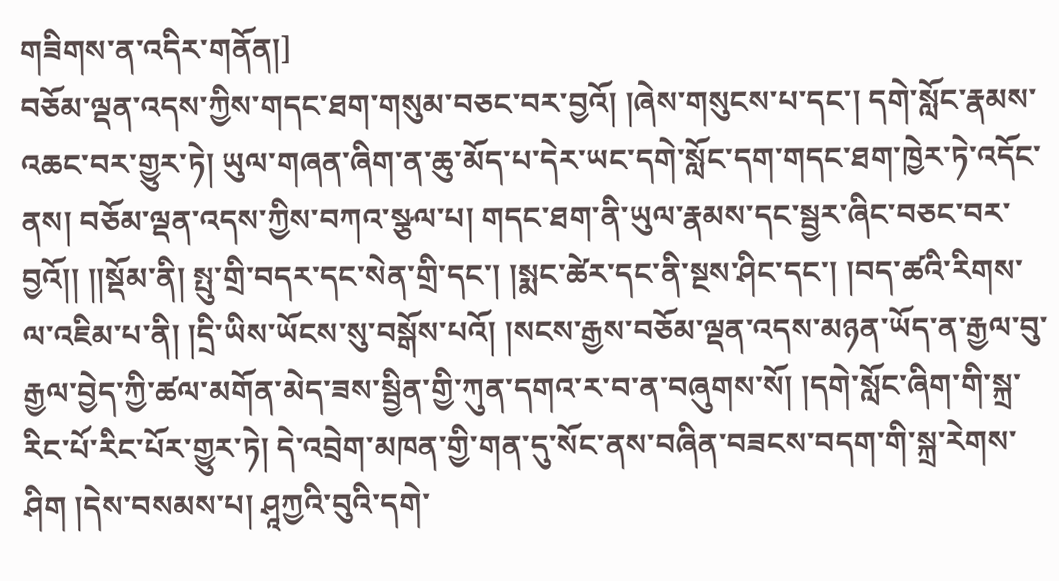གཟིགས་ན་འདིར་གནོན།]
བཅོམ་ལྡན་འདས་ཀྱིས་གདང་ཐག་གསུམ་བཅང་བར་བྱའོ། །ཞེས་གསུངས་པ་དང་། དགེ་སློང་རྣམས་འཆང་བར་གྱུར་ཏེ། ཡུལ་གཞན་ཞིག་ན་ཆུ་མོད་པ་དེར་ཡང་དགེ་སློང་དག་གདང་ཐག་ཁྱེར་ཏེ་འདོང་ནས། བཅོམ་ལྡན་འདས་ཀྱིས་བཀའ་སྩལ་པ། གདང་ཐག་ནི་ཡུལ་རྣམས་དང་སྦྱར་ཞིང་བཅང་བར་བྱའོ།། །།སྡོམ་ནི། སྤུ་གྲི་བདར་དང་སེན་གྲི་དང་། །སྨང་ཚེར་དང་ནི་སྔས་ཤིང་དང་། །བད་ཚའི་རིགས་ལ་འཇིམ་པ་ནི། །དྲི་ཡིས་ཡོངས་སུ་བསྒོས་པའོ། །སངས་རྒྱས་བཅོམ་ལྡན་འདས་མཉན་ཡོད་ན་རྒྱལ་བུ་རྒྱལ་བྱེད་ཀྱི་ཚལ་མགོན་མེད་ཟས་སྦྱིན་གྱི་ཀུན་དགའ་ར་བ་ན་བཞུགས་སོ། །དགེ་སློང་ཞིག་གི་སྐྲ་རིང་པོ་རིང་པོར་གྱུར་ཏེ། དེ་འབྲེག་མཁན་གྱི་གན་དུ་སོང་ནས་བཞིན་བཟངས་བདག་གི་སྐྲ་རེགས་ཤིག །དེས་བསམས་པ། ཤཱཀྱའི་བུའི་དགེ་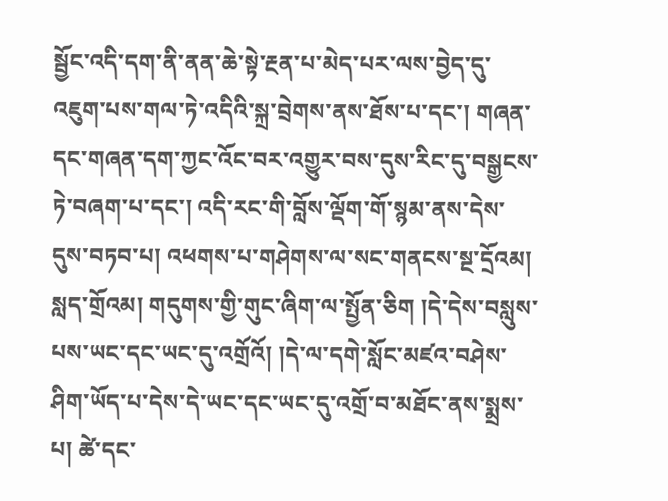སྦྱོང་འདི་དག་ནི་ནན་ཆེ་སྟེ་རྔན་པ་མེད་པར་ལས་བྱེད་དུ་འཇུག་པས་གལ་ཏེ་འདིའི་སྐྲ་བྲེགས་ནས་ཐོས་པ་དང་། གཞན་དང་གཞན་དག་ཀྱང་འོང་བར་འགྱུར་བས་དུས་རིང་དུ་བསྒྱངས་ཏེ་བཞག་པ་དང་། འདི་རང་གི་བློས་ལྡོག་གོ་སྙམ་ནས་དེས་དུས་བཏབ་པ། འཕགས་པ་གཤེགས་ལ་སང་གནངས་སྔ་དྲོའམ། སླད་གྲོའམ། གདུགས་གྱི་གུང་ཞིག་ལ་སྤྱོན་ཅིག །དེ་དེས་བསླུས་པས་ཡང་དང་ཡང་དུ་འགྲོའོ། །དེ་ལ་དགེ་སློང་མཛའ་བཤེས་ཤིག་ཡོད་པ་དེས་དེ་ཡང་དང་ཡང་དུ་འགྲོ་བ་མཐོང་ནས་སྨྲས་པ། ཚེ་དང་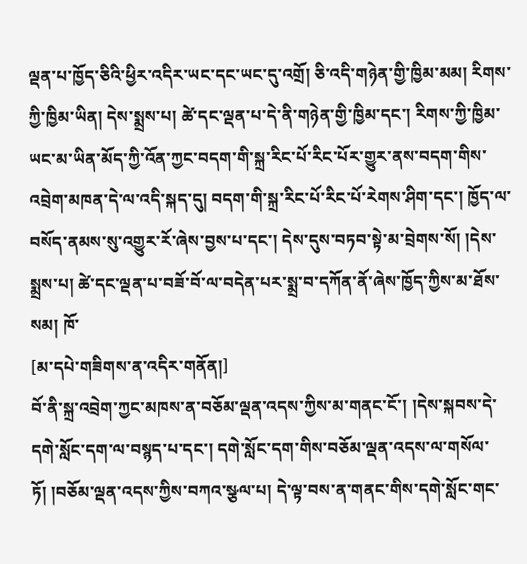ལྡན་པ་ཁྱོད་ཅིའི་ཕྱིར་འདིར་ཡང་དང་ཡང་དུ་འགྲོ། ཅི་འདི་གཉེན་གྱི་ཁྱིམ་མམ། རིགས་ཀྱི་ཁྱིམ་ཡིན། དེས་སྨྲས་པ། ཚེ་དང་ལྡན་པ་དེ་ནི་གཉེན་གྱི་ཁྱིམ་དང་། རིགས་ཀྱི་ཁྱིམ་ཡང་མ་ཡིན་མོད་ཀྱི་འོན་ཀྱང་བདག་གི་སྐྲ་རིང་པོ་རིང་པོར་གྱུར་ནས་བདག་གིས་འབྲེག་མཁན་དེ་ལ་འདི་སྐད་དུ། བདག་གི་སྐྲ་རིང་པོ་རིང་པོ་རེགས་ཤིག་དང་། ཁྱོད་ལ་བསོད་ནམས་སུ་འགྱུར་རོ་ཞེས་བྱས་པ་དང་། དེས་དུས་བཏབ་སྟེ་མ་བྲེགས་སོ། །དེས་སྨྲས་པ། ཚེ་དང་ལྡན་པ་བཟོ་བོ་ལ་བདེན་པར་སྨྲ་བ་དཀོན་ནོ་ཞེས་ཁྱོད་ཀྱིས་མ་ཐོས་སམ། ཁོ་
[མ་དཔེ་གཟིགས་ན་འདིར་གནོན།]
བོ་ནི་སྐྲ་འབྲེག་ཀྱང་མཁས་ན་བཅོམ་ལྡན་འདས་ཀྱིས་མ་གནང་ངོ་། །དེས་སྐབས་དེ་དགེ་སློང་དག་ལ་བསྙད་པ་དང་། དགེ་སློང་དག་གིས་བཅོམ་ལྡན་འདས་ལ་གསོལ་ཏོ། །བཅོམ་ལྡན་འདས་ཀྱིས་བཀའ་སྩལ་པ། དེ་ལྟ་བས་ན་གནང་གིས་དགེ་སློང་གང་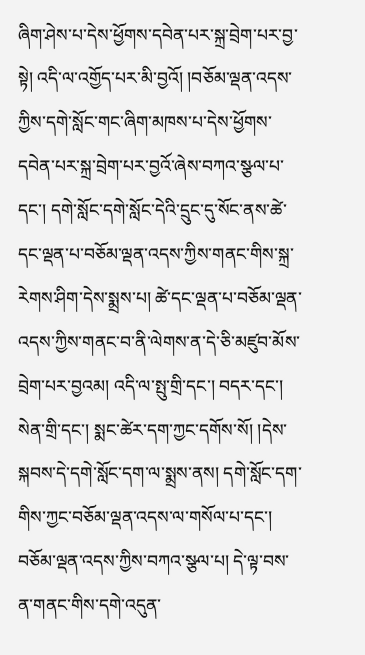ཞིག་ཤེས་པ་དེས་ཕྱོགས་དབེན་པར་སྐྲ་བྲེག་པར་བྱ་སྟེ། འདི་ལ་འགྱོད་པར་མི་བྱའོ། །བཅོམ་ལྡན་འདས་ཀྱིས་དགེ་སློང་གང་ཞིག་མཁས་པ་དེས་ཕྱོགས་དབེན་པར་སྐྲ་བྲེག་པར་བྱའོ་ཞེས་བཀའ་སྩལ་པ་དང་། དགེ་སློང་དགེ་སློང་དེའི་དྲུང་དུ་སོང་ནས་ཚེ་དང་ལྡན་པ་བཅོམ་ལྡན་འདས་ཀྱིས་གནང་གིས་སྐྲ་རེགས་ཤིག་དེས་སྨྲས་པ། ཚེ་དང་ལྡན་པ་བཅོམ་ལྡན་འདས་ཀྱིས་གནང་བ་ནི་ལེགས་ན་དེ་ཅི་མཛུབ་མོས་བྲེག་པར་བྱའམ། འདི་ལ་སྤུ་གྲི་དང་། བདར་དང་། སེན་གྲི་དང་། སྨང་ཚེར་དག་ཀྱང་དགོས་སོ། །དེས་སྐབས་དེ་དགེ་སློང་དག་ལ་སྨྲས་ནས། དགེ་སློང་དག་གིས་ཀྱང་བཅོམ་ལྡན་འདས་ལ་གསོལ་པ་དང་། བཅོམ་ལྡན་འདས་ཀྱིས་བཀའ་སྩལ་པ། དེ་ལྟ་བས་ན་གནང་གིས་དགེ་འདུན་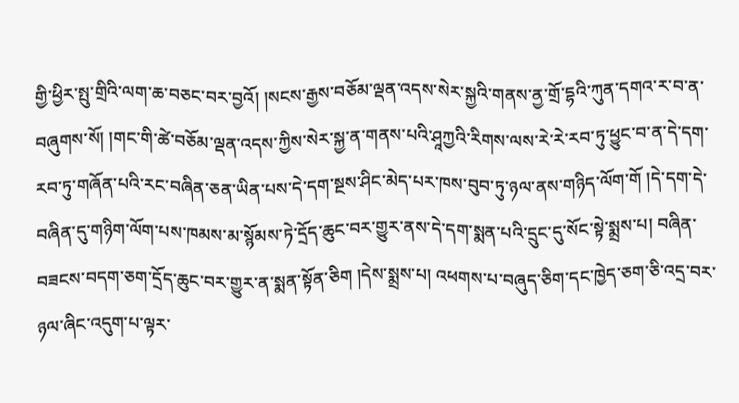གྱི་ཕྱིར་སྤུ་གྲིའི་ལག་ཆ་བཅང་བར་བྱའོ། །སངས་རྒྱས་བཅོམ་ལྡན་འདས་སེར་སྐྱའི་གནས་ནྱ་གྲོ་དྷའི་ཀུན་དགའ་ར་བ་ན་བཞུགས་སོ། །གང་གི་ཚེ་བཅོམ་ལྡན་འདས་ཀྱིས་སེར་སྐྱ་ན་གནས་པའི་ཤཱཀྱའི་རིགས་ལས་རེ་རེ་རབ་ཏུ་ཕྱུང་བ་ན་དེ་དག་རབ་ཏུ་གཞོན་པའི་རང་བཞིན་ཅན་ཡིན་པས་དེ་དག་སྔས་ཤིང་མེད་པར་ཁས་བུབ་ཏུ་ཉལ་ནས་གཉིད་ལོག་གོ །དེ་དག་དེ་བཞིན་དུ་གཉིག་ལོག་པས་ཁམས་མ་སྙོམས་ཏེ་དྲོད་ཆུང་བར་གྱུར་ནས་དེ་དག་སྨན་པའི་དྲུང་དུ་སོང་སྟེ་སྨྲས་པ། བཞིན་བཟངས་བདག་ཅག་དྲོད་ཆུང་བར་གྱུར་ན་སྨན་སྟོན་ཅིག །དེས་སྨྲས་པ། འཕགས་པ་བཞུད་ཅིག་དང་ཁྱེད་ཅག་ཅི་འདྲ་བར་ཉལ་ཞིང་འདུག་པ་ལྟར་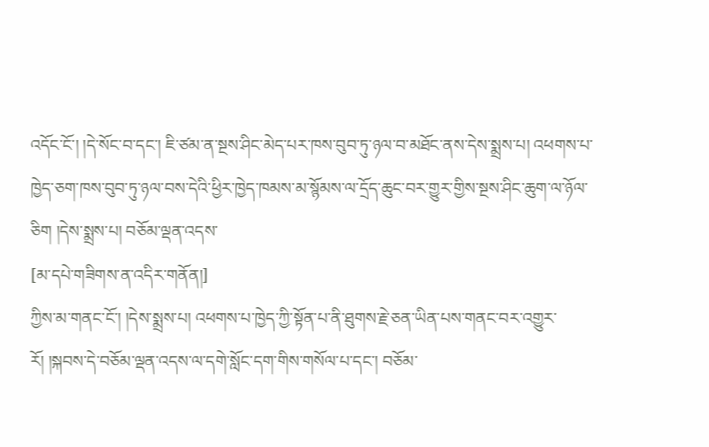འདོང་ངོ་། །དེ་སོང་བ་དང་། ཇི་ཙམ་ན་སྔས་ཤིང་མེད་པར་ཁས་བུབ་ཏུ་ཉལ་བ་མཐོང་ནས་དེས་སྨྲས་པ། འཕགས་པ་ཁྱེད་ཅག་ཁས་བུབ་ཏུ་ཉལ་བས་དེའི་ཕྱིར་ཁྱེད་ཁམས་མ་སྙོམས་ལ་དྲོད་ཆུང་བར་གྱུར་གྱིས་སྔས་ཤིང་ཆུག་ལ་ཉོལ་ཅིག །དེས་སྨྲས་པ། བཅོམ་ལྡན་འདས་
[མ་དཔེ་གཟིགས་ན་འདིར་གནོན།]
ཀྱིས་མ་གནང་ངོ་། །དེས་སྨྲས་པ། འཕགས་པ་ཁྱེད་ཀྱི་སྟོན་པ་ནི་ཐུགས་རྗེ་ཅན་ཡིན་པས་གནང་བར་འགྱུར་རོ། །སྐབས་དེ་བཅོམ་ལྡན་འདས་ལ་དགེ་སློང་དག་གིས་གསོལ་པ་དང་། བཅོམ་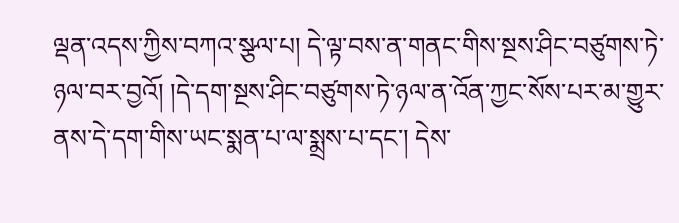ལྡན་འདས་ཀྱིས་བཀའ་སྩལ་པ། དེ་ལྟ་བས་ན་གནང་གིས་སྔས་ཤིང་བཙུགས་ཏེ་ཉལ་བར་བྱའོ། །དེ་དག་སྔས་ཤིང་བཙུགས་ཏེ་ཉལ་ན་འོན་ཀྱང་སོས་པར་མ་གྱུར་ནས་དེ་དག་གིས་ཡང་སྨན་པ་ལ་སྨྲས་པ་དང་། དེས་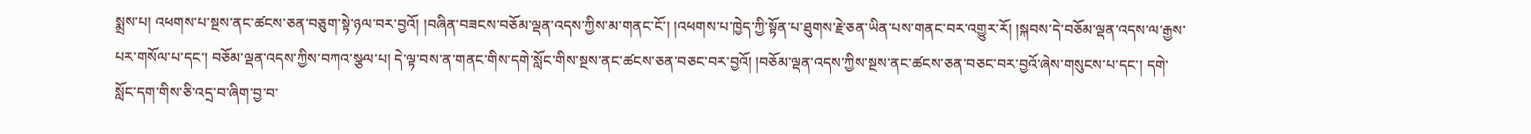སྨྲས་པ། འཕགས་པ་སྔས་ནང་ཚངས་ཅན་བཅུག་སྟེ་ཉལ་བར་བྱའོ། །བཞིན་བཟངས་བཅོམ་ལྡན་འདས་ཀྱིས་མ་གནང་ངོ་། །འཕགས་པ་ཁྱེད་ཀྱི་སྟོན་པ་ཐུགས་རྗེ་ཅན་ཡིན་པས་གནང་བར་འགྱུར་རོ། །སྐབས་དེ་བཅོམ་ལྡན་འདས་ལ་རྒྱས་པར་གསོལ་པ་དང་། བཅོམ་ལྡན་འདས་ཀྱིས་བཀའ་སྩལ་པ། དེ་ལྟ་བས་ན་གནང་གིས་དགེ་སློང་གིས་སྔས་ནང་ཚངས་ཅན་བཅང་བར་བྱའོ། །བཅོམ་ལྡན་འདས་ཀྱིས་སྔས་ནང་ཚངས་ཅན་བཅང་བར་བྱའོ་ཞེས་གསུངས་པ་དང་། དགེ་སློང་དག་གིས་ཅི་འདྲ་བ་ཞིག་བྱ་བ་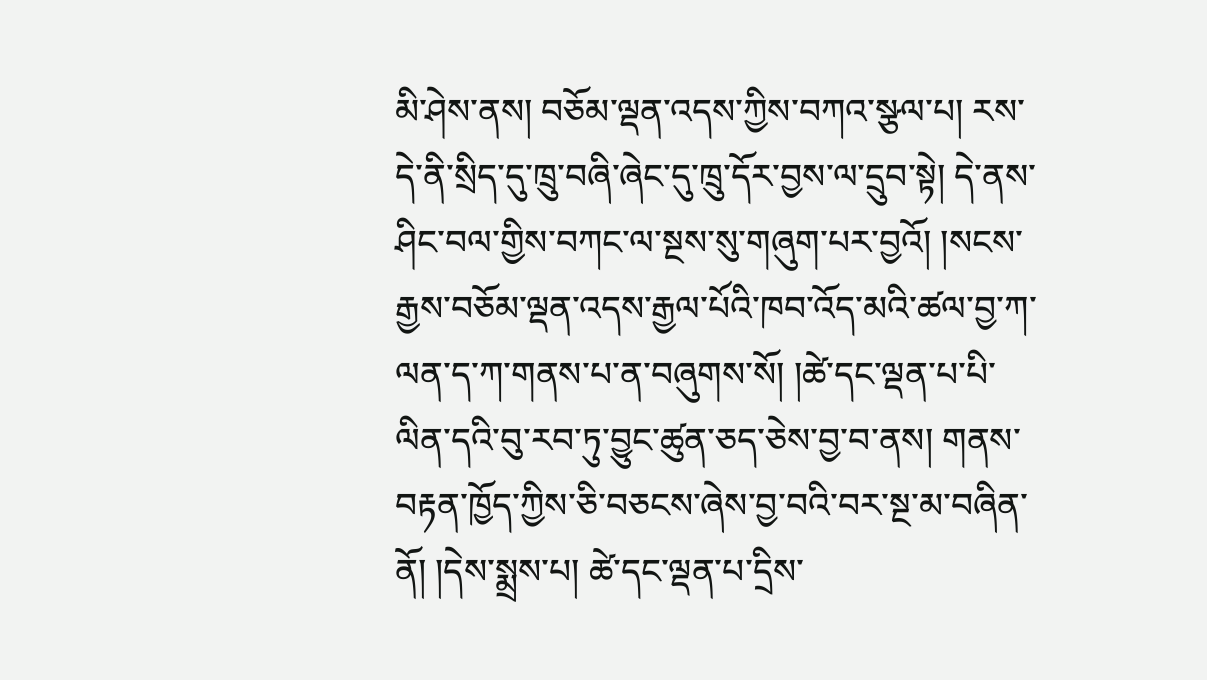མི་ཤེས་ནས། བཅོམ་ལྡན་འདས་ཀྱིས་བཀའ་སྩལ་པ། རས་དེ་ནི་སྲིད་དུ་ཁྲུ་བཞི་ཞེང་དུ་ཁྲུ་དོར་བྱས་ལ་དྲུབ་སྟེ། དེ་ནས་ཤིང་བལ་གྱིས་བཀང་ལ་སྔས་སུ་གཞུག་པར་བྱའོ། །སངས་རྒྱས་བཅོམ་ལྡན་འདས་རྒྱལ་པོའི་ཁབ་འོད་མའི་ཚལ་བྱ་ཀ་ལན་ད་ཀ་གནས་པ་ན་བཞུགས་སོ། །ཚེ་དང་ལྡན་པ་པི་ལིན་དའི་བུ་རབ་ཏུ་བྱུང་ཚུན་ཅད་ཅེས་བྱ་བ་ནས། གནས་བརྟན་ཁྱོད་ཀྱིས་ཅི་བཅངས་ཞེས་བྱ་བའི་བར་སྔ་མ་བཞིན་ནོ། །དེས་སྨྲས་པ། ཚེ་དང་ལྡན་པ་དྲིས་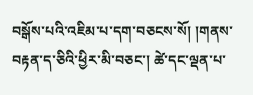བསྒོས་པའི་འཇིམ་པ་དག་བཅངས་སོ། །གནས་བརྟན་ད་ཅིའི་ཕྱིར་མི་བཅང་། ཚེ་དང་ལྡན་པ་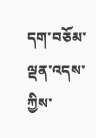དག་བཅོམ་ལྡན་འདས་ཀྱིས་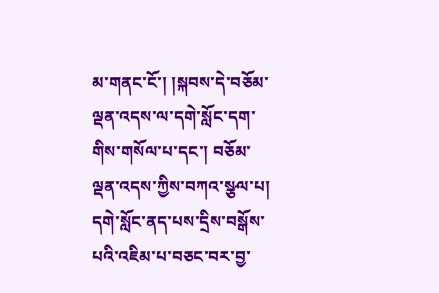མ་གནང་ངོ་། །སྐབས་དེ་བཅོམ་ལྡན་འདས་ལ་དགེ་སློང་དག་གིས་གསོལ་པ་དང་། བཅོམ་ལྡན་འདས་ཀྱིས་བཀའ་སྩལ་པ། དགེ་སློང་ནད་པས་དྲིས་བསྒོས་པའི་འཇིམ་པ་བཅང་བར་བྱ་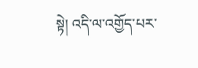སྟེ། འདི་ལ་འགྱོད་པར་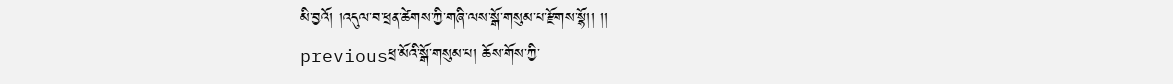མི་བྱའོ། །འདུལ་བ་ཕྲན་ཚེགས་ཀྱི་གཞི་ལས་སྒོ་གསུམ་པ་རྫོགས་སྷོ།། །།
previousཕྲ་མོའི་སྒོ་གསུམ་པ། ཆོས་གོས་ཀྱི་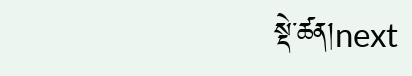སྡེ་ཚན།next